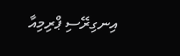އިނގިރޭސި ޕްރިމިއާ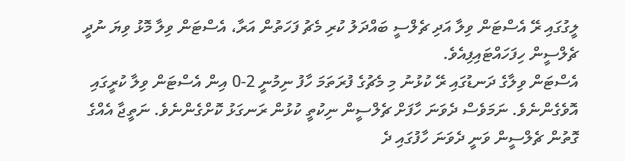ލީގުގައި ރޭ އެސްޓަން ވިލާ އަދި ޗެލްސީ ބައްދަލު ކުރި މެޗު ފަހަތުން އަރާ، އެސްޓަން ވިލާ މޮޅު ވިޔަ ނުދީ ޗެލްސީން ހިފަހައްޓައިފިއެވެ.
އެސްޓަން ވިލާގެ ދަނޑުގައި ރޭ ކުޅުނު މި މެޗުގެ ފުރަތަމަ ހާފު ނިމުނީ 2-0 އިން އެސްޓަން ވިލާ ކުރީގައި އޮވެގެންނެވެ. ނަމަވެސް ދެވަނަ ހާފަށް ޗެލްސީން ނިކުތީ ކުޅުން ރަނގަޅު ކޮށްގެންނެވެ. ނަތީޖާ އެއްގެ ގޮތުން ޗެލްސީން ވަނީ ދެވަނަ ހާފުގައި ދެ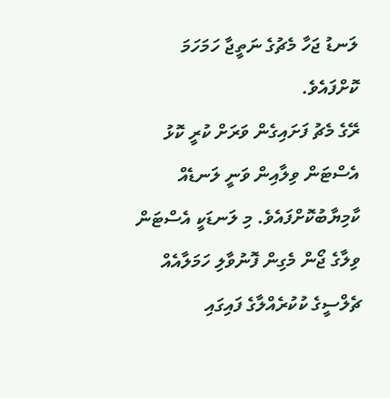ލަނޑު ޖަހާ މެޗުގެ ނަތީޖާ ހަމަހަމަ ކޮށްފައެވެ.
ރޭގެ މެޗު ފަށައިގެން ވަރަށް ކުރީ ކޮޅު އެސްޓަން ވިލާއިން ވަނީ ލަނޑެއް ކާމިޔާބުކޮށްފައެވެ. މި ލަނޑަކީ އެސްޓަން ވިލާގެ ޖޯން މެގިން ފޮނުވާލި ހަމަލާއެއް ޗެލްސީގެ ކުކުރެއްލާގެ ފައިގައި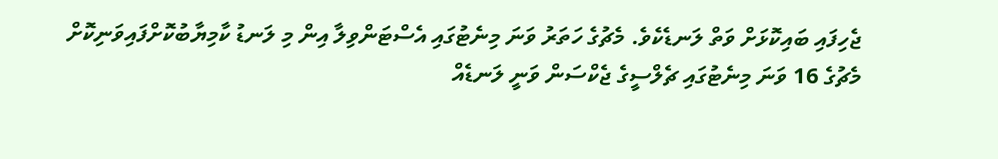ޖެހިފައި ބައިކޮޅަށް ވަތް ލަނޑެކެވެ. މެޗުގެ ހަތަރު ވަނަ މިނެޓުގައި އެސްޓަންވިލާ އިން މި ލަނޑު ކާމިޔާބުކޮށްފައިވަނިކޮށް މެޗުގެ 16 ވަނަ މިނެޓުގައި ޗެލްސީގެ ޖެކްސަން ވަނީ ލަނޑެއް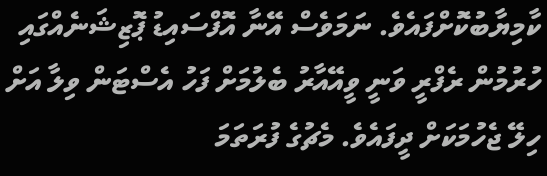ކާމިޔާބުކޮށްފައެވެ. ނަމަވެސް އޭނާ އޮފްސައިޑު ޕޮޒިޝަނެއްގައި ހުރުމުން ރެފްރީ ވަނީ ވީއޭއާރު ބެލުމަށް ފަހު އެސްޓަން ވިލާ އަށް ހިލޭ ޖެހުމަކަށް ދީފައެވެ. މެޗުގެ ފުރަތަމަ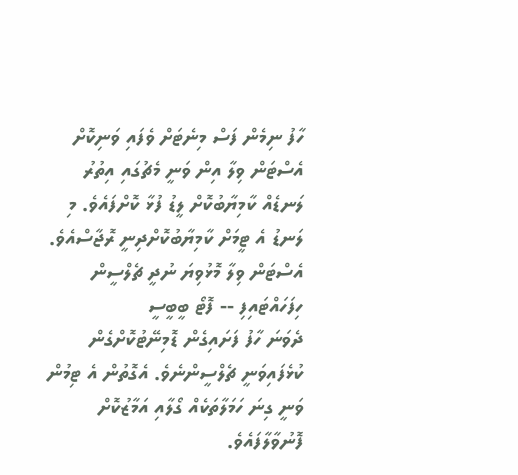ހާފު ނިމެން ފަސް މިނެޓަށް ވެފައި ވަނިކޮށް އެސްޓަން ވިލާ އިން ވަނީ މެޗުގައި އިތުރު ލަނޑެއް ކާމިޔާބުކޮށް ލީޑު ފުޅާ ކޮށްފައެވެ. މި ލަނޑު އެ ޓީމަށް ކާމިޔާބުކޮށްދިނީ ރޮޖާސްއެވެ.
އެސްޓަން ވިލާ މޮޅުވިޔަ ނުދީ ޗެލްސީން ހިފަހައްޓައިފި -- ފޮޓޯ ބީބީސީ
ދެވަނަ ހާފު ފަށައިގެން ޑޮމިނޭޓުކޮށްގެން ކުޅެފައިވަނީ ޗެލްސީންނެވެ. އެގޮތުން އެ ޓިމުން ވަނީ ގިނަ ހަމަލާތަކެއް ގޯލާއި އަމާޒުކޮށް ފޮނުވާލާފައެވެ.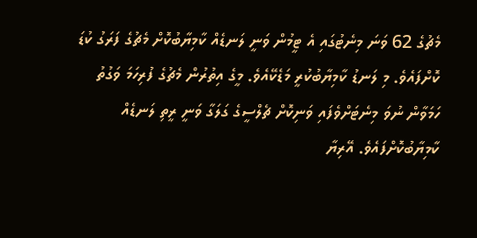މެޗުގެ 62 ވަނަ މިނެޓުގައި އެ ޓީމުން ވަނީ ލަނޑެއް ކާމިޔާބުކޮށް މެޗުގެ ފަރަގު ކުޑަ ކޮށްފައެވެ. މި ލަނޑު ކާމިޔާބުކުރީ މަޑެކޭއެވެ. މީގެ އިތުރުން މެޗުގެ ފުރިހަމަ ވަގުތު ހަމަވާން ނުވަ މިނެޓަށްވެފައި ވަނިކޮށް ޗެލްސީގެ ގަލަގާ ވަނީ ރީތި ލަނޑެއް ކާމިޔާބުކޮށްފައެވެ. އޭރިޔާ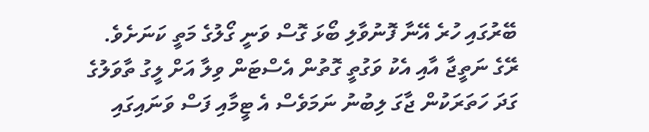ބޭރުގައި ހުރެ އޭނާ ފޮނުވާލި ބޯޅަ ގޮސް ވަނީ ގޯލުގެ މަތީ ކަނަށެވެ.
ރޭގެ ނަތީޖާ އާއި އެކު ވަގުތީ ގޮތުން އެސްޓަން ވިލާ އަށް ލީގު ތާވަލުގެ ގަދަ ހަތަރަކުން ޖާގަ ލިބުނު ނަމަވެސް އެ ޓީމާއި ފަސް ވަނައިގައި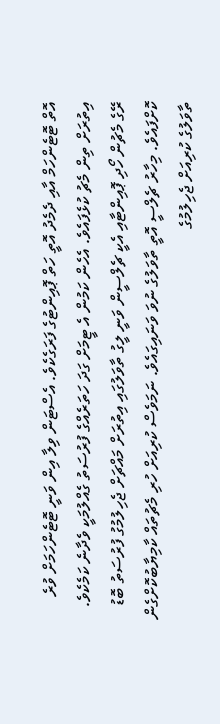އޮތް ޓޮޓެންހަމް އާއި ދެމެދު އޮތީ ހަތް ޕޮއިންޓުގެ ފަރަގެކެވެ. އެސްޓަން ވިލާ އިން ވަނީ ޓޮޓެންހަމަށް ވުރެ އިތުރަށް ތިން މެޗު ކުޅެފައެވެ. އެހެން ކަމުން އެ ޓީމަށް ގަދަ ހަތަރެއްގެ ފުރުސަތު ގެއްލުމަކީ ވެދާނެ ކަމެކެވެ. ރޭގެ މެޗުން ހޯދި ޕޮއިންޓާއި އެކީ ޗެލްސީން ވަނީ ލީގު ތާވަލުގައި އިތުރަށް މައްޗަށް ޖެހިލުމުގު ފުރުސަތު ބޮޑު ކޮށްފައެވެ. މިހާރު ޗެލްސީ އޮތީ ތާވަލުގެ ނުވަ ވަނައިގައެވެ. ނަމަވެސް ކުރިއަށް ހުރި މެޗުތައް ކާމިޔާބުކޮށްގެން ތާވަލުގެ ކުރިއަށް ޖެހިލުމުގެ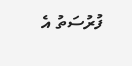ފުރުސަތު އެ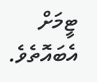ޓީމަށް އެބައޮތެވެ.